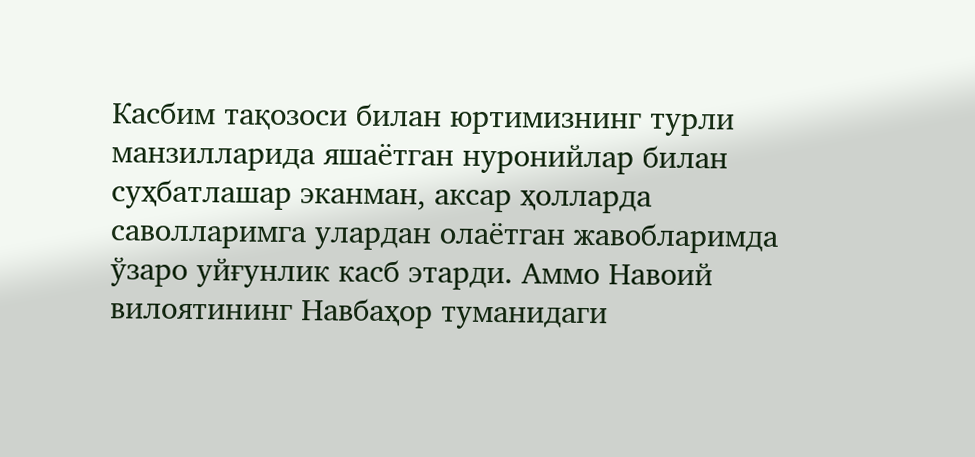Касбим тақозоси билан юртимизнинг турли манзилларида яшаётган нуронийлар билан суҳбатлашар эканман, аксар ҳолларда саволларимга улардан олаётган жавобларимда ўзаро уйғунлик касб этарди. Аммо Навоий вилоятининг Навбаҳор туманидаги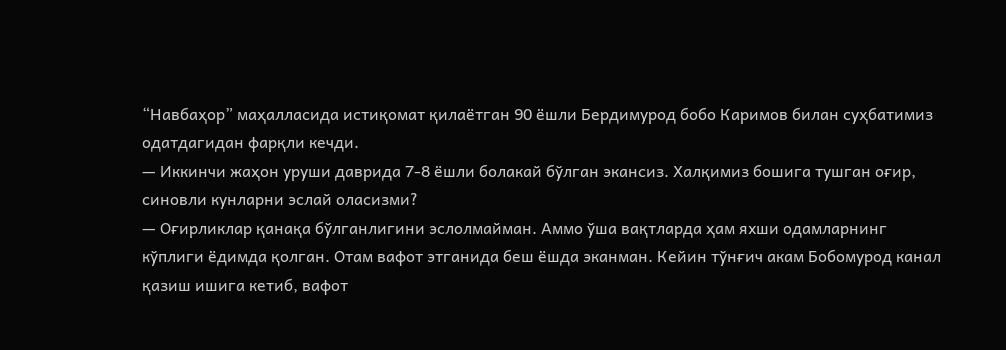“Навбаҳор” маҳалласида истиқомат қилаётган 90 ёшли Бердимурод бобо Каримов билан суҳбатимиз одатдагидан фарқли кечди.
— Иккинчи жаҳон уруши даврида 7-8 ёшли болакай бўлган экансиз. Халқимиз бошига тушган оғир, синовли кунларни эслай оласизми?
— Оғирликлар қанақа бўлганлигини эслолмайман. Аммо ўша вақтларда ҳам яхши одамларнинг кўплиги ёдимда қолган. Отам вафот этганида беш ёшда эканман. Кейин тўнғич акам Бобомурод канал қазиш ишига кетиб, вафот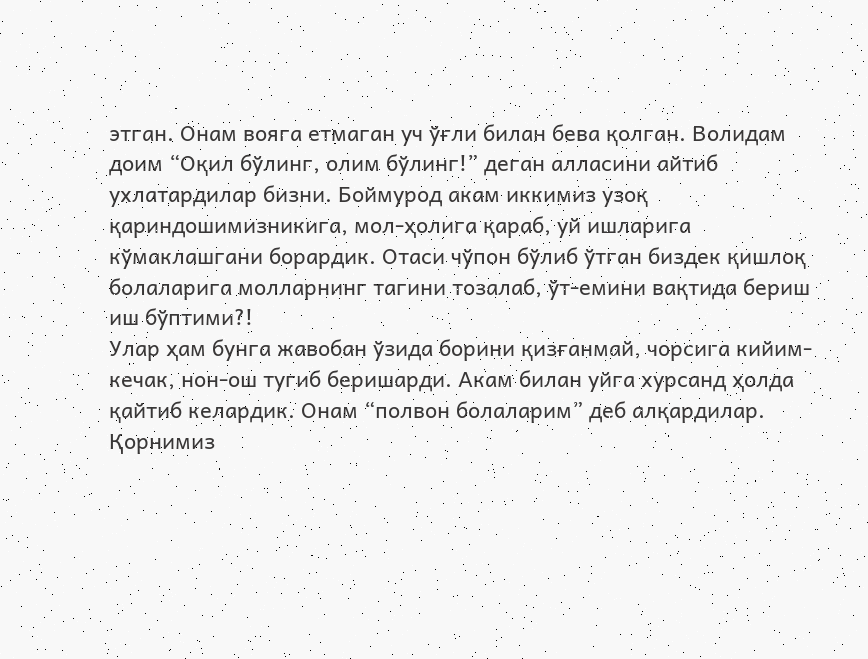этган. Онам вояга етмаган уч ўғли билан бева қолган. Волидам доим “Оқил бўлинг, олим бўлинг!” деган алласини айтиб ухлатардилар бизни. Боймурод акам иккимиз узоқ қариндошимизникига, мол-ҳолига қараб, уй ишларига кўмаклашгани борардик. Отаси чўпон бўлиб ўтган биздек қишлоқ болаларига молларнинг тагини тозалаб, ўт-емини вақтида бериш иш бўптими?!
Улар ҳам бунга жавобан ўзида борини қизғанмай, чорсига кийим-кечак, нон-ош тугиб беришарди. Акам билан уйга хурсанд ҳолда қайтиб келардик. Онам “полвон болаларим” деб алқардилар. Қорнимиз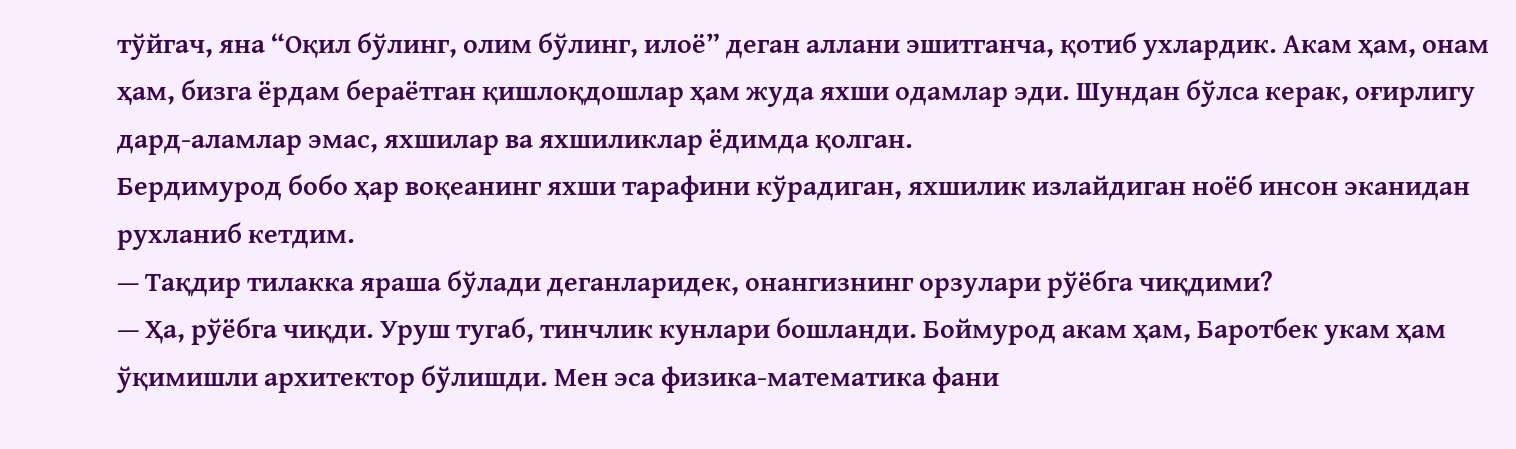тўйгач, яна “Оқил бўлинг, олим бўлинг, илоё” деган аллани эшитганча, қотиб ухлардик. Акам ҳам, онам ҳам, бизга ёрдам бераётган қишлоқдошлар ҳам жуда яхши одамлар эди. Шундан бўлса керак, оғирлигу дард-аламлар эмас, яхшилар ва яхшиликлар ёдимда қолган.
Бердимурод бобо ҳар воқеанинг яхши тарафини кўрадиган, яхшилик излайдиган ноёб инсон эканидан рухланиб кетдим.
— Тақдир тилакка яраша бўлади деганларидек, онангизнинг орзулари рўёбга чиқдими?
— Ҳа, рўёбга чиқди. Уруш тугаб, тинчлик кунлари бошланди. Боймурод акам ҳам, Баротбек укам ҳам ўқимишли архитектор бўлишди. Мен эса физика-математика фани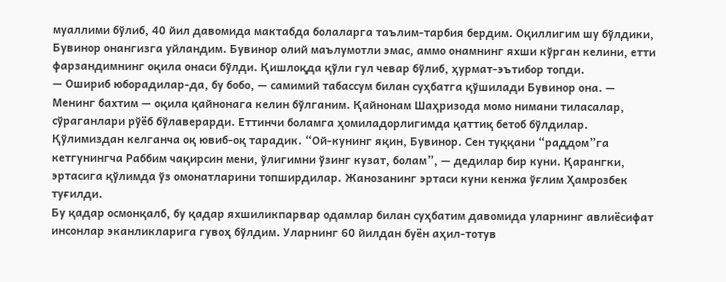муаллими бўлиб, 40 йил давомида мактабда болаларга таълим-тарбия бердим. Оқиллигим шу бўлдики, Бувинор онангизга уйландим. Бувинор олий маълумотли эмас, аммо онамнинг яхши кўрган келини, етти фарзандимнинг оқила онаси бўлди. Қишлоқда қўли гул чевар бўлиб, ҳурмат-эътибор топди.
— Ошириб юборадилар-да, бу бобо, — самимий табассум билан суҳбатга қўшилади Бувинор она. — Менинг бахтим — оқила қайнонага келин бўлганим. Қайнонам Шаҳризода момо нимани тиласалар, сўраганлари рўёб бўлаверарди. Еттинчи боламга ҳомиладорлигимда қаттиқ бетоб бўлдилар. Қўлимиздан келганча оқ ювиб-оқ тарадик. “Ой-кунинг яқин, Бувинор. Сен туққани “раддом”га кетгунингча Раббим чақирсин мени, ўлигимни ўзинг кузат, болам”, — дедилар бир куни. Қарангки, эртасига қўлимда ўз омонатларини топширдилар. Жанозанинг эртаси куни кенжа ўғлим Ҳамрозбек туғилди.
Бу қадар осмонқалб, бу қадар яхшиликпарвар одамлар билан суҳбатим давомида уларнинг авлиёсифат инсонлар эканликларига гувоҳ бўлдим. Уларнинг 60 йилдан буён аҳил-тотув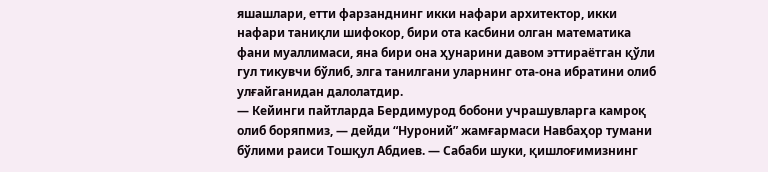яшашлари, етти фарзанднинг икки нафари архитектор, икки нафари таниқли шифокор, бири ота касбини олган математика фани муаллимаси, яна бири она ҳунарини давом эттираётган қўли гул тикувчи бўлиб, элга танилгани уларнинг ота-она ибратини олиб улғайганидан далолатдир.
— Кейинги пайтларда Бердимурод бобони учрашувларга камроқ олиб боряпмиз, — дейди “Нуроний” жамғармаси Навбаҳор тумани бўлими раиси Тошқул Абдиев. — Сабаби шуки, қишлоғимизнинг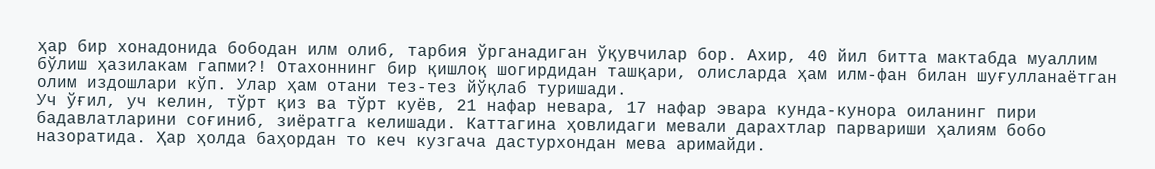ҳар бир хонадонида бободан илм олиб, тарбия ўрганадиган ўқувчилар бор. Ахир, 40 йил битта мактабда муаллим бўлиш ҳазилакам гапми?! Отахоннинг бир қишлоқ шогирдидан ташқари, олисларда ҳам илм-фан билан шуғулланаётган олим издошлари кўп. Улар ҳам отани тез-тез йўқлаб туришади.
Уч ўғил, уч келин, тўрт қиз ва тўрт куёв, 21 нафар невара, 17 нафар эвара кунда-кунора оиланинг пири бадавлатларини соғиниб, зиёратга келишади. Каттагина ҳовлидаги мевали дарахтлар парвариши ҳалиям бобо назоратида. Ҳар ҳолда баҳордан то кеч кузгача дастурхондан мева аримайди.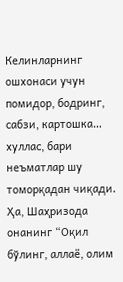Келинларнинг ошхонаси учун помидор, бодринг, сабзи, картошка… хуллас, бари неъматлар шу томорқадан чиқади.
Ҳа, Шаҳризода онанинг “Оқил бўлинг, аллаё, олим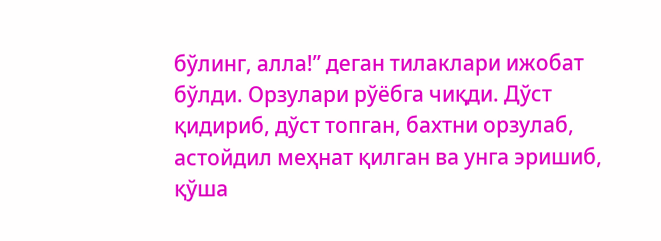бўлинг, алла!” деган тилаклари ижобат бўлди. Орзулари рўёбга чиқди. Дўст қидириб, дўст топган, бахтни орзулаб, астойдил меҳнат қилган ва унга эришиб, қўша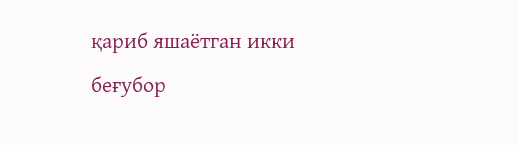қариб яшаётган икки беғубор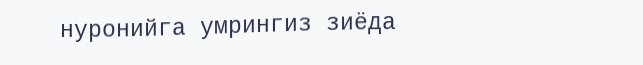нуронийга умрингиз зиёда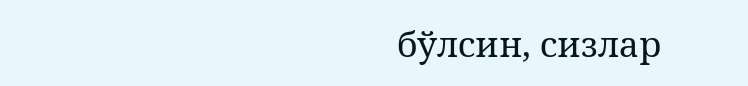бўлсин, сизлар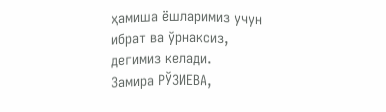ҳамиша ёшларимиз учун ибрат ва ўрнаксиз, дегимиз келади.
Замира РЎЗИЕВА,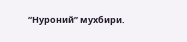“Нуроний” мухбири.